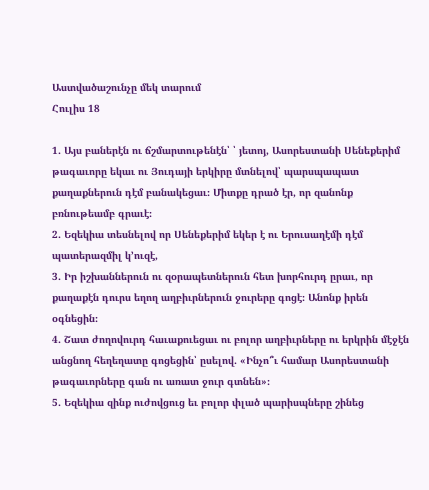Աստվածաշունչը մեկ տարում
Հուլիս 18

1. Այս բաներէն ու ճշմարտութենէն՝ ՝ յետոյ, Ասորեստանի Սենեքերիմ թագաւորը եկաւ ու Յուդայի երկիրը մտնելով՝ պարսպապատ քաղաքներուն դէմ բանակեցաւ։ Միտքը դրած էր, որ զանոնք բռնութեամբ գրաւէ։
2. Եզեկիա տեսնելով որ Սենեքերիմ եկեր է ու Երուսաղէմի դէմ պատերազմիլ կ’ուզէ,
3. Իր իշխաններուն ու զօրապետներուն հետ խորհուրդ ըրաւ, որ քաղաքէն դուրս եղող աղբիւրներուն ջուրերը գոցէ։ Անոնք իրեն օգնեցին։
4. Շատ ժողովուրդ հաւաքուեցաւ ու բոլոր աղբիւրները ու երկրին մէջէն անցնող հեղեղատը գոցեցին՝ ըսելով. «Ինչո՞ւ համար Ասորեստանի թագաւորները գան ու առատ ջուր գտնեն»։
5. Եզեկիա զինք ուժովցուց եւ բոլոր փլած պարիսպները շինեց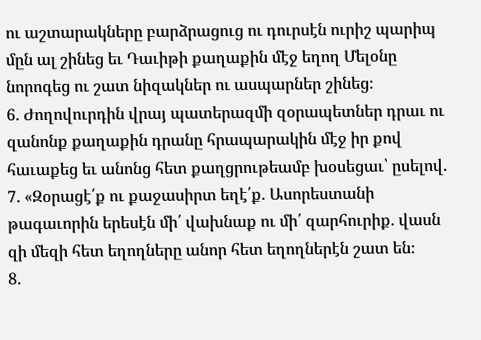ու աշտարակները բարձրացուց ու դուրսէն ուրիշ պարիպ մըն ալ շինեց եւ Դաւիթի քաղաքին մէջ եղող Մելօնը նորոգեց ու շատ նիզակներ ու ասպարներ շինեց։
6. Ժողովուրդին վրայ պատերազմի զօրապետներ դրաւ ու զանոնք քաղաքին դրանը հրապարակին մէջ իր քով հաւաքեց եւ անոնց հետ քաղցրութեամբ խօսեցաւ՝ ըսելով.
7. «Զօրացէ՛ք ու քաջասիրտ եղէ՛ք. Ասորեստանի թագաւորին երեսէն մի՛ վախնաք ու մի՛ զարհուրիք. վասն զի մեզի հետ եղողները անոր հետ եղողներէն շատ են։
8.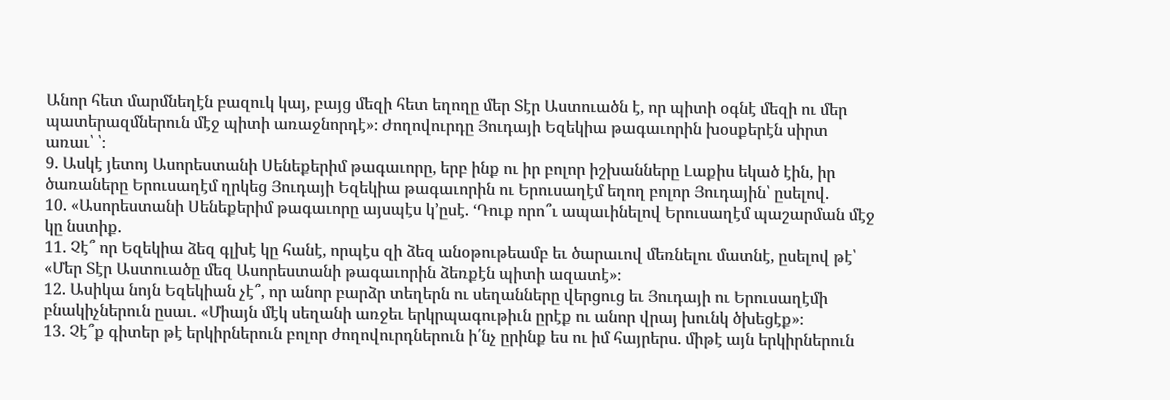Անոր հետ մարմնեղէն բազուկ կայ, բայց մեզի հետ եղողը մեր Տէր Աստուածն է, որ պիտի օգնէ մեզի ու մեր պատերազմներուն մէջ պիտի առաջնորդէ»։ Ժողովուրդը Յուդայի Եզեկիա թագաւորին խօսքերէն սիրտ առաւ՝ ՝։
9. Ասկէ յետոյ Ասորեստանի Սենեքերիմ թագաւորը, երբ ինք ու իր բոլոր իշխանները Լաքիս եկած էին, իր ծառաները Երուսաղէմ ղրկեց Յուդայի Եզեկիա թագաւորին ու Երուսաղէմ եղող բոլոր Յուդային՝ ըսելով.
10. «Ասորեստանի Սենեքերիմ թագաւորը այսպէս կ’ըսէ. ‘Դուք որո՞ւ ապաւինելով Երուսաղէմ պաշարման մէջ կը նստիք.
11. Չէ՞ որ Եզեկիա ձեզ գլխէ կը հանէ, որպէս զի ձեզ անօթութեամբ եւ ծարաւով մեռնելու մատնէ, ըսելով թէ՝ «Մեր Տէր Աստուածը մեզ Ասորեստանի թագաւորին ձեռքէն պիտի ազատէ»։
12. Ասիկա նոյն Եզեկիան չէ՞, որ անոր բարձր տեղերն ու սեղանները վերցուց եւ Յուդայի ու Երուսաղէմի բնակիչներուն ըսաւ. «Միայն մէկ սեղանի առջեւ երկրպագութիւն ըրէք ու անոր վրայ խունկ ծխեցէք»։
13. Չէ՞ք գիտեր թէ երկիրներուն բոլոր ժողովուրդներուն ի՛նչ ըրինք ես ու իմ հայրերս. միթէ այն երկիրներուն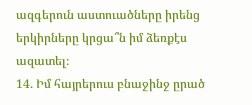ազգերուն աստուածները իրենց երկիրները կրցա՞ն իմ ձեռքէս ազատել։
14. Իմ հայրերուս բնաջինջ ըրած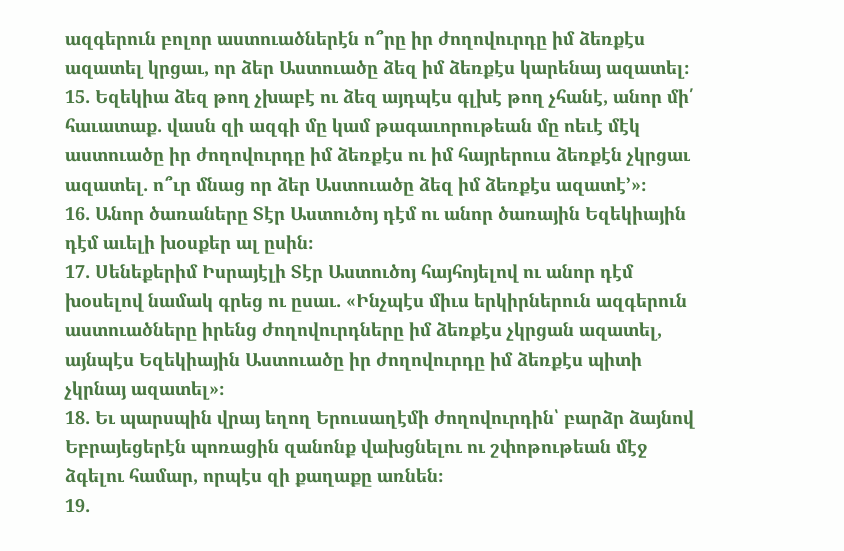ազգերուն բոլոր աստուածներէն ո՞րը իր ժողովուրդը իմ ձեռքէս ազատել կրցաւ, որ ձեր Աստուածը ձեզ իմ ձեռքէս կարենայ ազատել։
15. Եզեկիա ձեզ թող չխաբէ ու ձեզ այդպէս գլխէ թող չհանէ, անոր մի՛ հաւատաք. վասն զի ազգի մը կամ թագաւորութեան մը ոեւէ մէկ աստուածը իր ժողովուրդը իմ ձեռքէս ու իմ հայրերուս ձեռքէն չկրցաւ ազատել. ո՞ւր մնաց որ ձեր Աստուածը ձեզ իմ ձեռքէս ազատէ’»։
16. Անոր ծառաները Տէր Աստուծոյ դէմ ու անոր ծառային Եզեկիային դէմ աւելի խօսքեր ալ ըսին։
17. Սենեքերիմ Իսրայէլի Տէր Աստուծոյ հայհոյելով ու անոր դէմ խօսելով նամակ գրեց ու ըսաւ. «Ինչպէս միւս երկիրներուն ազգերուն աստուածները իրենց ժողովուրդները իմ ձեռքէս չկրցան ազատել, այնպէս Եզեկիային Աստուածը իր ժողովուրդը իմ ձեռքէս պիտի չկրնայ ազատել»։
18. Եւ պարսպին վրայ եղող Երուսաղէմի ժողովուրդին՝ բարձր ձայնով Եբրայեցերէն պոռացին զանոնք վախցնելու ու շփոթութեան մէջ ձգելու համար, որպէս զի քաղաքը առնեն։
19.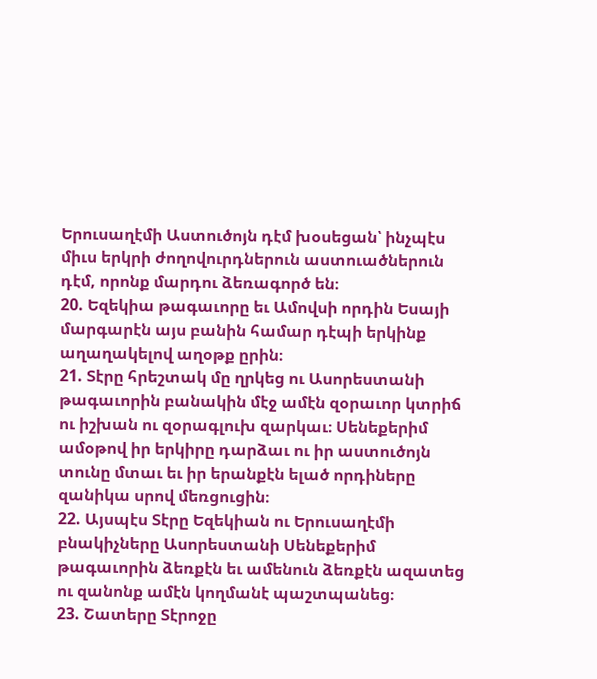Երուսաղէմի Աստուծոյն դէմ խօսեցան՝ ինչպէս միւս երկրի ժողովուրդներուն աստուածներուն դէմ, որոնք մարդու ձեռագործ են։
20. Եզեկիա թագաւորը եւ Ամովսի որդին Եսայի մարգարէն այս բանին համար դէպի երկինք աղաղակելով աղօթք ըրին։
21. Տէրը հրեշտակ մը ղրկեց ու Ասորեստանի թագաւորին բանակին մէջ ամէն զօրաւոր կտրիճ ու իշխան ու զօրագլուխ զարկաւ։ Սենեքերիմ ամօթով իր երկիրը դարձաւ ու իր աստուծոյն տունը մտաւ եւ իր երանքէն ելած որդիները զանիկա սրով մեռցուցին։
22. Այսպէս Տէրը Եզեկիան ու Երուսաղէմի բնակիչները Ասորեստանի Սենեքերիմ թագաւորին ձեռքէն եւ ամենուն ձեռքէն ազատեց ու զանոնք ամէն կողմանէ պաշտպանեց։
23. Շատերը Տէրոջը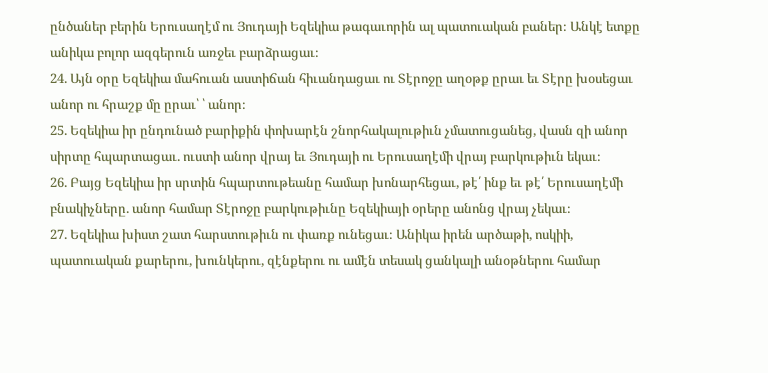ընծաներ բերին Երուսաղէմ ու Յուդայի Եզեկիա թագաւորին ալ պատուական բաներ։ Անկէ ետքը անիկա բոլոր ազգերուն առջեւ բարձրացաւ։
24. Այն օրը Եզեկիա մահուան աստիճան հիւանդացաւ ու Տէրոջը աղօթք ըրաւ եւ Տէրը խօսեցաւ անոր ու հրաշք մը ըրաւ՝ ՝ անոր։
25. Եզեկիա իր ընդունած բարիքին փոխարէն շնորհակալութիւն չմատուցանեց, վասն զի անոր սիրտը հպարտացաւ. ուստի անոր վրայ եւ Յուդայի ու Երուսաղէմի վրայ բարկութիւն եկաւ։
26. Բայց Եզեկիա իր սրտին հպարտութեանը համար խոնարհեցաւ, թէ՛ ինք եւ թէ՛ Երուսաղէմի բնակիչները. անոր համար Տէրոջը բարկութիւնը Եզեկիայի օրերը անոնց վրայ չեկաւ։
27. Եզեկիա խիստ շատ հարստութիւն ու փառք ունեցաւ։ Անիկա իրեն արծաթի, ոսկիի, պատուական քարերու, խունկերու, զէնքերու ու ամէն տեսակ ցանկալի անօթներու համար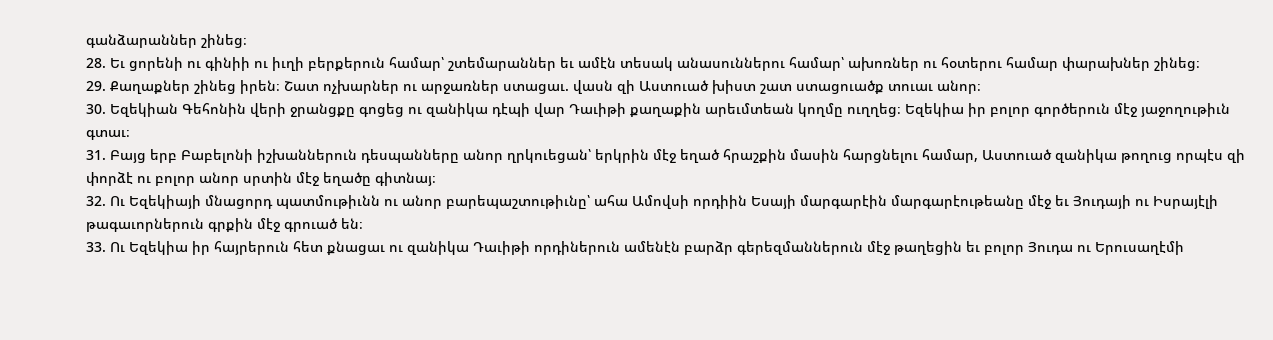գանձարաններ շինեց։
28. Եւ ցորենի ու գինիի ու իւղի բերքերուն համար՝ շտեմարաններ եւ ամէն տեսակ անասուններու համար՝ ախոռներ ու հօտերու համար փարախներ շինեց։
29. Քաղաքներ շինեց իրեն։ Շատ ոչխարներ ու արջառներ ստացաւ. վասն զի Աստուած խիստ շատ ստացուածք տուաւ անոր։
30. Եզեկիան Գեհոնին վերի ջրանցքը գոցեց ու զանիկա դէպի վար Դաւիթի քաղաքին արեւմտեան կողմը ուղղեց։ Եզեկիա իր բոլոր գործերուն մէջ յաջողութիւն գտաւ։
31. Բայց երբ Բաբելոնի իշխաններուն դեսպանները անոր ղրկուեցան՝ երկրին մէջ եղած հրաշքին մասին հարցնելու համար, Աստուած զանիկա թողուց որպէս զի փորձէ ու բոլոր անոր սրտին մէջ եղածը գիտնայ։
32. Ու Եզեկիայի մնացորդ պատմութիւնն ու անոր բարեպաշտութիւնը՝ ահա Ամովսի որդիին Եսայի մարգարէին մարգարէութեանը մէջ եւ Յուդայի ու Իսրայէլի թագաւորներուն գրքին մէջ գրուած են։
33. Ու Եզեկիա իր հայրերուն հետ քնացաւ ու զանիկա Դաւիթի որդիներուն ամենէն բարձր գերեզմաններուն մէջ թաղեցին եւ բոլոր Յուդա ու Երուսաղէմի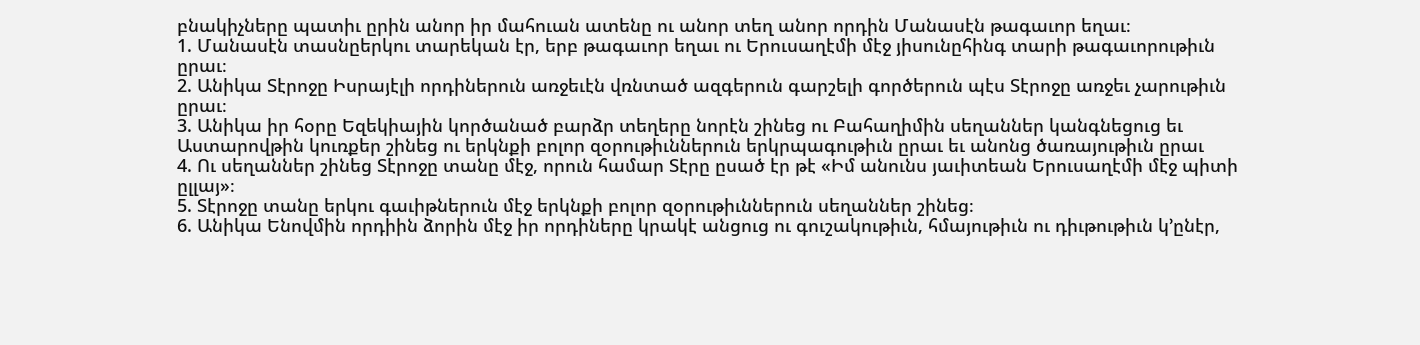բնակիչները պատիւ ըրին անոր իր մահուան ատենը ու անոր տեղ անոր որդին Մանասէն թագաւոր եղաւ։
1. Մանասէն տասնըերկու տարեկան էր, երբ թագաւոր եղաւ ու Երուսաղէմի մէջ յիսունըհինգ տարի թագաւորութիւն ըրաւ։
2. Անիկա Տէրոջը Իսրայէլի որդիներուն առջեւէն վռնտած ազգերուն գարշելի գործերուն պէս Տէրոջը առջեւ չարութիւն ըրաւ։
3. Անիկա իր հօրը Եզեկիային կործանած բարձր տեղերը նորէն շինեց ու Բահաղիմին սեղաններ կանգնեցուց եւ Աստարովթին կուռքեր շինեց ու երկնքի բոլոր զօրութիւններուն երկրպագութիւն ըրաւ եւ անոնց ծառայութիւն ըրաւ
4. Ու սեղաններ շինեց Տէրոջը տանը մէջ, որուն համար Տէրը ըսած էր թէ «Իմ անունս յաւիտեան Երուսաղէմի մէջ պիտի ըլլայ»։
5. Տէրոջը տանը երկու գաւիթներուն մէջ երկնքի բոլոր զօրութիւններուն սեղաններ շինեց։
6. Անիկա Ենովմին որդիին ձորին մէջ իր որդիները կրակէ անցուց ու գուշակութիւն, հմայութիւն ու դիւթութիւն կ’ընէր,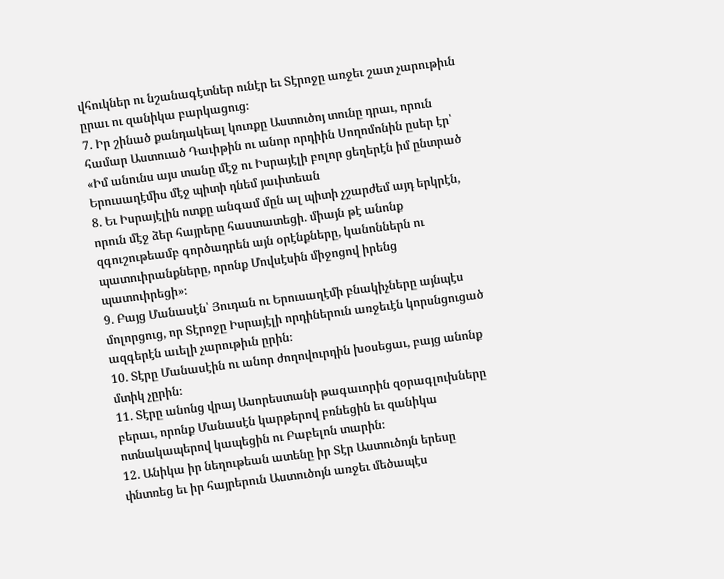վհուկներ ու նշանագէտներ ունէր եւ Տէրոջը առջեւ շատ չարութիւն ըրաւ ու զանիկա բարկացուց։
7. Իր շինած քանդակեալ կուռքը Աստուծոյ տունը դրաւ, որուն համար Աստուած Դաւիթին ու անոր որդիին Սողոմոնին ըսեր էր՝ «Իմ անունս այս տանը մէջ ու Իսրայէլի բոլոր ցեղերէն իմ ընտրած Երուսաղէմիս մէջ պիտի դնեմ յաւիտեան
8. Եւ Իսրայէլին ոտքը անգամ մըն ալ պիտի չշարժեմ այդ երկրէն, որուն մէջ ձեր հայրերը հաստատեցի. միայն թէ անոնք զգուշութեամբ գործադրեն այն օրէնքները, կանոններն ու պատուիրանքները, որոնք Մովսէսին միջոցով իրենց պատուիրեցի»։
9. Բայց Մանասէն՝ Յուդան ու Երուսաղէմի բնակիչները այնպէս մոլորցուց, որ Տէրոջը Իսրայէլի որդիներուն առջեւէն կորսնցուցած ազգերէն աւելի չարութիւն ըրին։
10. Տէրը Մանասէին ու անոր ժողովուրդին խօսեցաւ, բայց անոնք մտիկ չըրին։
11. Տէրը անոնց վրայ Ասորեստանի թագաւորին զօրագլուխները բերաւ, որոնք Մանասէն կարթերով բռնեցին եւ զանիկա ոտնակապերով կապեցին ու Բաբելոն տարին։
12. Անիկա իր նեղութեան ատենը իր Տէր Աստուծոյն երեսը փնտռեց եւ իր հայրերուն Աստուծոյն առջեւ մեծապէս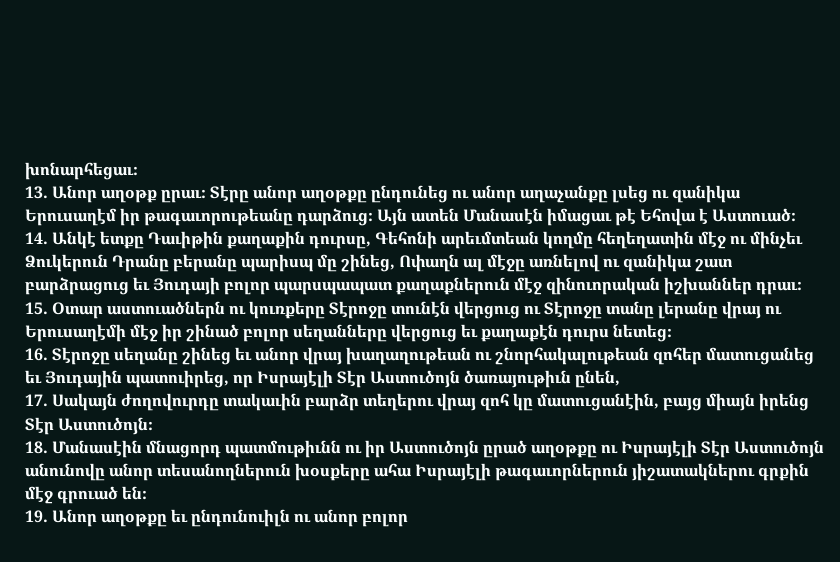խոնարհեցաւ։
13. Անոր աղօթք ըրաւ։ Տէրը անոր աղօթքը ընդունեց ու անոր աղաչանքը լսեց ու զանիկա Երուսաղէմ իր թագաւորութեանը դարձուց։ Այն ատեն Մանասէն իմացաւ թէ Եհովա է Աստուած։
14. Անկէ ետքը Դաւիթին քաղաքին դուրսը, Գեհոնի արեւմտեան կողմը հեղեղատին մէջ ու մինչեւ Ձուկերուն Դրանը բերանը պարիսպ մը շինեց, Ոփաղն ալ մէջը առնելով ու զանիկա շատ բարձրացուց եւ Յուդայի բոլոր պարսպապատ քաղաքներուն մէջ զինուորական իշխաններ դրաւ։
15. Օտար աստուածներն ու կուռքերը Տէրոջը տունէն վերցուց ու Տէրոջը տանը լերանը վրայ ու Երուսաղէմի մէջ իր շինած բոլոր սեղանները վերցուց եւ քաղաքէն դուրս նետեց։
16. Տէրոջը սեղանը շինեց եւ անոր վրայ խաղաղութեան ու շնորհակալութեան զոհեր մատուցանեց եւ Յուդային պատուիրեց, որ Իսրայէլի Տէր Աստուծոյն ծառայութիւն ընեն,
17. Սակայն ժողովուրդը տակաւին բարձր տեղերու վրայ զոհ կը մատուցանէին, բայց միայն իրենց Տէր Աստուծոյն։
18. Մանասէին մնացորդ պատմութիւնն ու իր Աստուծոյն ըրած աղօթքը ու Իսրայէլի Տէր Աստուծոյն անունովը անոր տեսանողներուն խօսքերը ահա Իսրայէլի թագաւորներուն յիշատակներու գրքին մէջ գրուած են։
19. Անոր աղօթքը եւ ընդունուիլն ու անոր բոլոր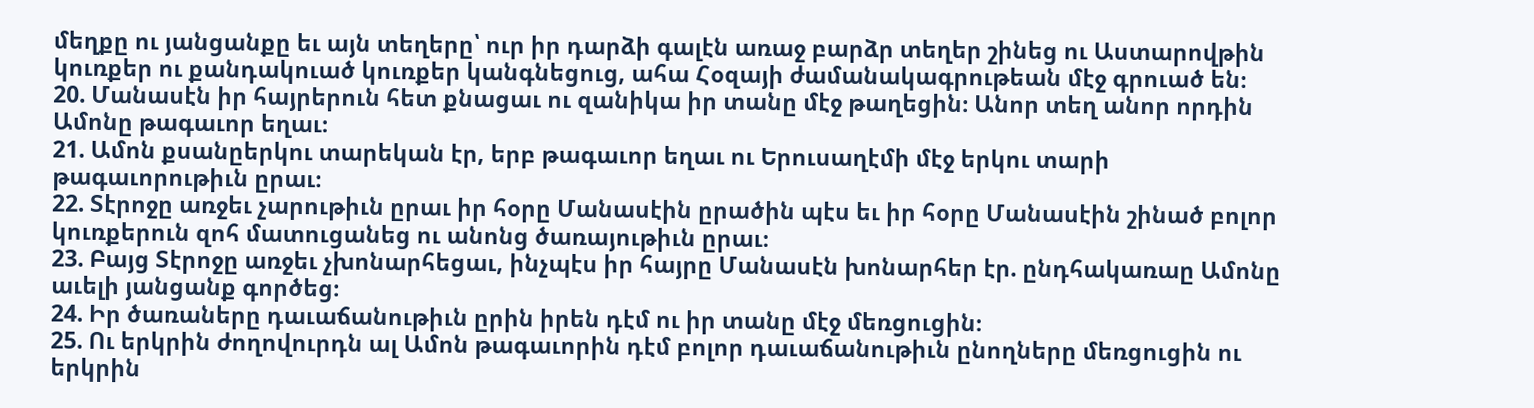մեղքը ու յանցանքը եւ այն տեղերը՝ ուր իր դարձի գալէն առաջ բարձր տեղեր շինեց ու Աստարովթին կուռքեր ու քանդակուած կուռքեր կանգնեցուց, ահա Հօզայի ժամանակագրութեան մէջ գրուած են։
20. Մանասէն իր հայրերուն հետ քնացաւ ու զանիկա իր տանը մէջ թաղեցին։ Անոր տեղ անոր որդին Ամոնը թագաւոր եղաւ։
21. Ամոն քսանըերկու տարեկան էր, երբ թագաւոր եղաւ ու Երուսաղէմի մէջ երկու տարի թագաւորութիւն ըրաւ։
22. Տէրոջը առջեւ չարութիւն ըրաւ իր հօրը Մանասէին ըրածին պէս եւ իր հօրը Մանասէին շինած բոլոր կուռքերուն զոհ մատուցանեց ու անոնց ծառայութիւն ըրաւ։
23. Բայց Տէրոջը առջեւ չխոնարհեցաւ, ինչպէս իր հայրը Մանասէն խոնարհեր էր. ընդհակառաը Ամոնը աւելի յանցանք գործեց։
24. Իր ծառաները դաւաճանութիւն ըրին իրեն դէմ ու իր տանը մէջ մեռցուցին։
25. Ու երկրին ժողովուրդն ալ Ամոն թագաւորին դէմ բոլոր դաւաճանութիւն ընողները մեռցուցին ու երկրին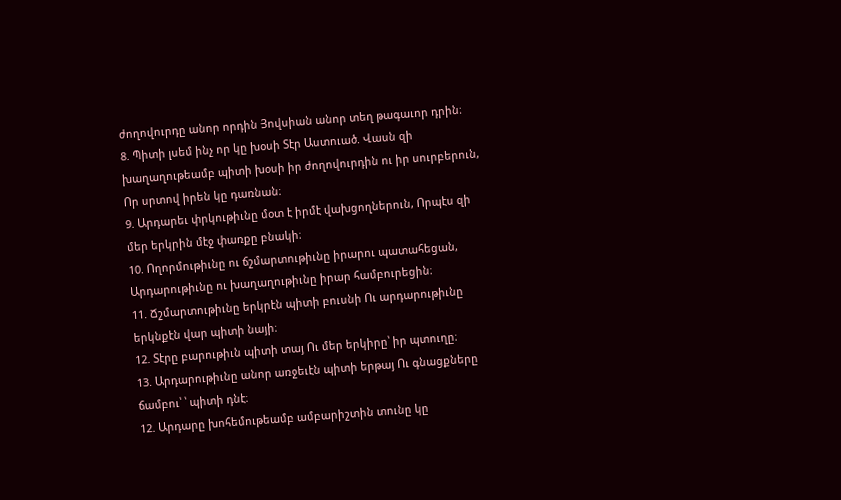ժողովուրդը անոր որդին Յովսիան անոր տեղ թագաւոր դրին։
8. Պիտի լսեմ ինչ որ կը խօսի Տէր Աստուած. Վասն զի խաղաղութեամբ պիտի խօսի իր ժողովուրդին ու իր սուրբերուն, Որ սրտով իրեն կը դառնան։
9. Արդարեւ փրկութիւնը մօտ է իրմէ վախցողներուն, Որպէս զի մեր երկրին մէջ փառքը բնակի։
10. Ողորմութիւնը ու ճշմարտութիւնը իրարու պատահեցան, Արդարութիւնը ու խաղաղութիւնը իրար համբուրեցին։
11. Ճշմարտութիւնը երկրէն պիտի բուսնի Ու արդարութիւնը երկնքէն վար պիտի նայի։
12. Տէրը բարութիւն պիտի տայ Ու մեր երկիրը՝ իր պտուղը։
13. Արդարութիւնը անոր առջեւէն պիտի երթայ Ու գնացքները ճամբու՝ ՝ պիտի դնէ։
12. Արդարը խոհեմութեամբ ամբարիշտին տունը կը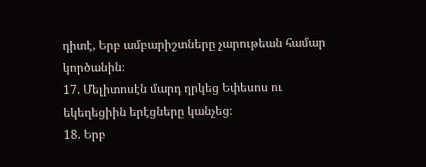դիտէ, Երբ ամբարիշտները չարութեան համար կործանին։
17. Մելիտոսէն մարդ ղրկեց Եփեսոս ու եկեղեցիին երէցները կանչեց։
18. Երբ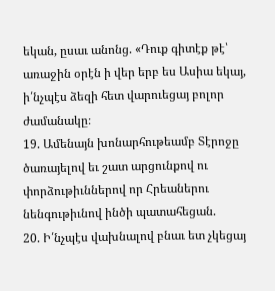եկան, ըսաւ անոնց. «Դուք գիտէք թէ՝ առաջին օրէն ի վեր երբ ես Ասիա եկայ, ի՛նչպէս ձեզի հետ վարուեցայ բոլոր ժամանակը։
19. Ամենայն խոնարհութեամբ Տէրոջը ծառայելով եւ շատ արցունքով ու փորձութիւններով որ Հրեաներու նենգութիւնով ինծի պատահեցան.
20. Ի՛նչպէս վախնալով բնաւ ետ չկեցայ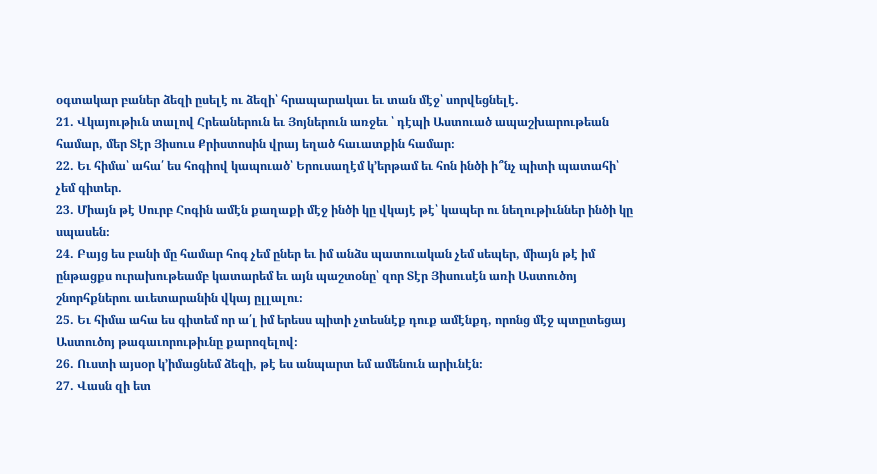օգտակար բաներ ձեզի ըսելէ ու ձեզի՝ հրապարակաւ եւ տան մէջ՝ սորվեցնելէ.
21. Վկայութիւն տալով Հրեաներուն եւ Յոյներուն առջեւ ՝ դէպի Աստուած ապաշխարութեան համար, մեր Տէր Յիսուս Քրիստոսին վրայ եղած հաւատքին համար։
22. Եւ հիմա՝ ահա՛ ես հոգիով կապուած՝ Երուսաղէմ կ’երթամ եւ հոն ինծի ի՞նչ պիտի պատահի՝ չեմ գիտեր.
23. Միայն թէ Սուրբ Հոգին ամէն քաղաքի մէջ ինծի կը վկայէ թէ՝ կապեր ու նեղութիւններ ինծի կը սպասեն։
24. Բայց ես բանի մը համար հոգ չեմ ըներ եւ իմ անձս պատուական չեմ սեպեր, միայն թէ իմ ընթացքս ուրախութեամբ կատարեմ եւ այն պաշտօնը՝ զոր Տէր Յիսուսէն առի Աստուծոյ շնորհքներու աւետարանին վկայ ըլլալու։
25. Եւ հիմա ահա ես գիտեմ որ ա՛լ իմ երեսս պիտի չտեսնէք դուք ամէնքդ, որոնց մէջ պտըտեցայ Աստուծոյ թագաւորութիւնը քարոզելով։
26. Ուստի այսօր կ’իմացնեմ ձեզի, թէ ես անպարտ եմ ամենուն արիւնէն։
27. Վասն զի ետ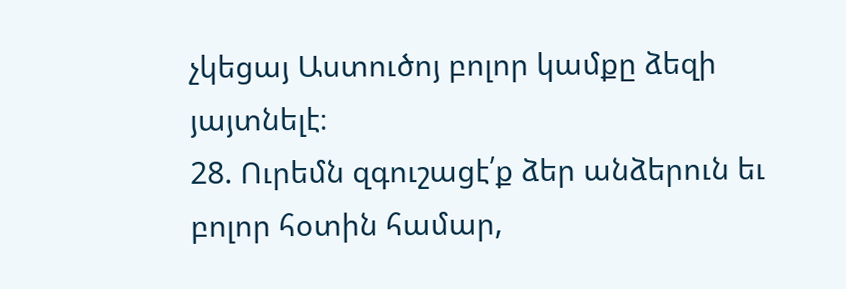չկեցայ Աստուծոյ բոլոր կամքը ձեզի յայտնելէ։
28. Ուրեմն զգուշացէ՛ք ձեր անձերուն եւ բոլոր հօտին համար,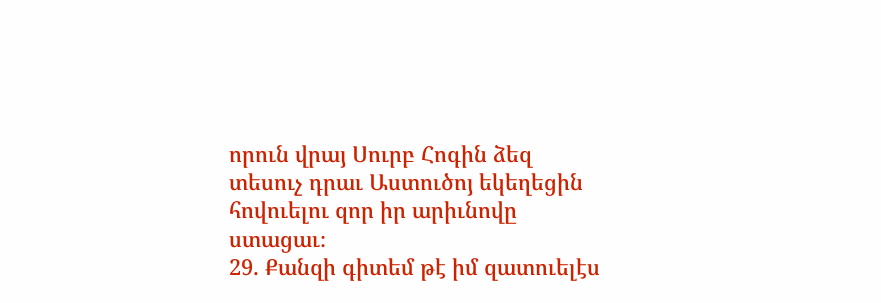որուն վրայ Սուրբ Հոգին ձեզ տեսուչ դրաւ Աստուծոյ եկեղեցին հովուելու զոր իր արիւնովը ստացաւ։
29. Քանզի գիտեմ թէ իմ զատուելէս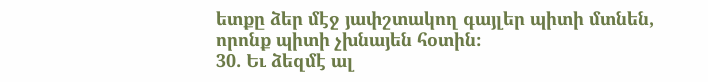ետքը ձեր մէջ յափշտակող գայլեր պիտի մտնեն, որոնք պիտի չխնայեն հօտին։
30. Եւ ձեզմէ ալ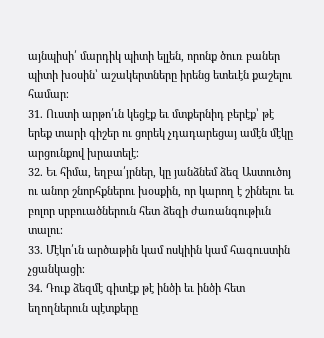այնպիսի՛ մարդիկ պիտի ելլեն, որոնք ծուռ բաներ պիտի խօսին՝ աշակերտները իրենց ետեւէն քաշելու համար։
31. Ուստի արթո՛ւն կեցէք եւ մտքերնիդ բերէք՝ թէ երեք տարի գիշեր ու ցորեկ չդադարեցայ ամէն մէկը արցունքով խրատելէ։
32. Եւ հիմա, եղբա՛յրներ, կը յանձնեմ ձեզ Աստուծոյ ու անոր շնորհքներու խօսքին, որ կարող է շինելու եւ բոլոր սրբուածներուն հետ ձեզի ժառանգութիւն տալու։
33. Մէկո՛ւն արծաթին կամ ոսկիին կամ հագուստին չցանկացի։
34. Դուք ձեզմէ գիտէք թէ ինծի եւ ինծի հետ եղողներուն պէտքերը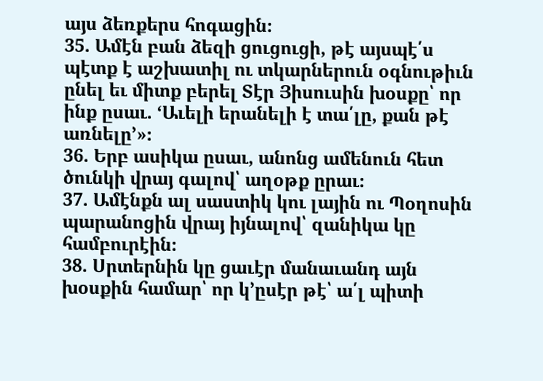այս ձեռքերս հոգացին։
35. Ամէն բան ձեզի ցուցուցի, թէ այսպէ՛ս պէտք է աշխատիլ ու տկարներուն օգնութիւն ընել եւ միտք բերել Տէր Յիսուսին խօսքը՝ որ ինք ըսաւ. ‘Աւելի երանելի է տա՛լը, քան թէ առնելը’»։
36. Երբ ասիկա ըսաւ, անոնց ամենուն հետ ծունկի վրայ գալով՝ աղօթք ըրաւ։
37. Ամէնքն ալ սաստիկ կու լային ու Պօղոսին պարանոցին վրայ իյնալով՝ զանիկա կը համբուրէին։
38. Սրտերնին կը ցաւէր մանաւանդ այն խօսքին համար՝ որ կ’ըսէր թէ՝ ա՛լ պիտի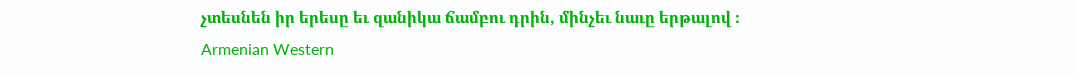չտեսնեն իր երեսը եւ զանիկա ճամբու դրին, մինչեւ նաւը երթալով ։
Armenian Western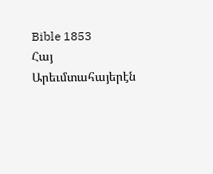Bible 1853
Հայ Արեւմտահայերէն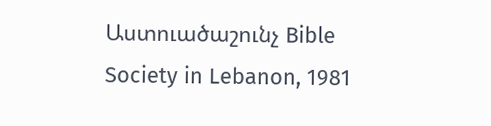Աստուածաշունչ Bible Society in Lebanon, 1981